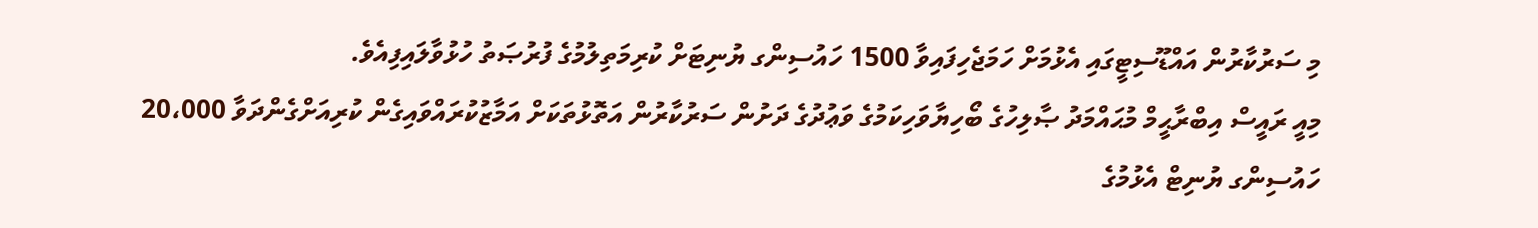މި ސަރުކާރުން އައްޑޫސިޓީގައި އެޅުމަށް ހަމަޖެހިފައިވާ 1500 ހައުސިންގ ޔުނިޓަށް ކުރިމަތިލުމުގެ ފުރުޞަތު ހުޅުވާލައިފިއެވެ.
މިއީ ރައީސް އިބްރާޙީމް މުޙައްމަދު ޞާލިހުގެ ބޯހިޔާވަހިކަމުގެ ވަޢުދުގެ ދަށުން ސަރުކާރުން އަތޮޅުތަކަށް އަމާޒުކުރައްވައިގެން ކުރިއަށްގެންދަވާ 20،000 ހައުސިންގ ޔުނިޓް އެޅުމުގެ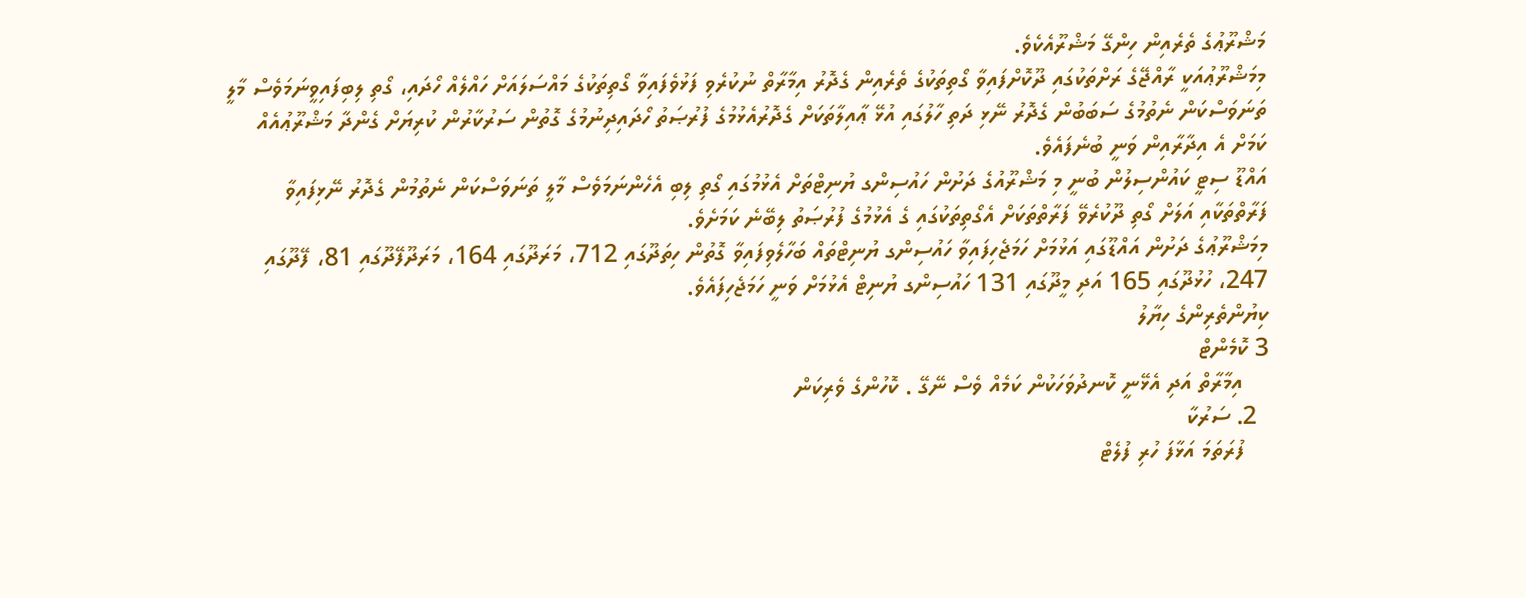މަޝްރޫޢުގެ ތެރެއިން ހިންގޭ މަޝްރޫއެކެވެ.
މިމަޝްރޫޢުއަކީ ރާއްޖޭގެ ރަށްތަކުގައި ދޫކޮށްފައިވާ ގޯތިތަކުގެ ތެރެއިން ގެދޮރު އިމާރާތް ނުކުރެވި ފަޅުވެފައިވާ ގޯތިތަކުގެ މައްސަލައަށް ހައްލެއް ހޯދައި، ގޯތި ލިބިފައިވީނަމަވެސް މާލީ ތަނަވަސްކަން ނެތުމުގެ ސަބަބުން ގެދޮރު ނޭޅި ދަތި ހާލުގައި އުޅޭ ޢާއިލާތަކަށް ގެދޮރުއެޅުމުގެ ފުރުޞަތު ހޯދައިދިނުމުގެ ގޮތުން ސަރުކާރުން ކުރިޔަށް ގެންދާ މަޝްރޫޢުއެއް ކަމަށް އެ އިދާރާއިން ވަނީ ބުނެފައެވެ.
އައްޑޫ ސިޓީ ކައުންސިލުން ބުނީ މި މަޝްރޫއުގެ ދަށުން ހައުސިންގ ޔުނިޓްތަށް އެޅުމުގައި ގޯތި ލިބި އެހެންނަމަވެސް މާލީ ތަނަވަސްކަން ނެތުމުން ގެދޮރު ނޭޅިފައިވާ ފަރާތްތަކާއި އަލަށް ގޯތި ދޫކުރެވޭ ފަރާތްތަކަށް އެގޯތިތަކުގައި ގެ އެޅުމުގެ ފުރުޞަތު ލިބޭނެ ކަމަށެވެ.
މިމަޝްރޫޢުގެ ދަށުން އައްޑޫގައި އަޅުމަށް ހަމަޖެހިފައިވާ ހައުސިންގ ޔުނިޓްތައް ބަހާލެވިފައިވާ ގޮތުން ހިތަދޫގައި 712، މަރަދޫގައި 164، މަރަދޫފޭދޫގައި 81، ފޭދޫގައި 247، ހުޅުދޫގައި 165 އަދި މީދޫގައި 131 ހައުސިންގ ޔުނިޓް އެޅުމަށް ވަނީ ހަމަޖެހިފައެވެ.
ކިޔުންތެރިންގެ ހިޔާލު
3 ކޮމެންޓް
    އިމާރާތް އަދި އެޅޭނީ ކޮނދުވަހަކުން ކަމެއް ވެސް ނޭގޭ . ކޮހުންގެ ވެރިކަން
  2. ސަރުކާ
    ފުރަތަމަ އަޅާފަ ހުރި ފުލެޓް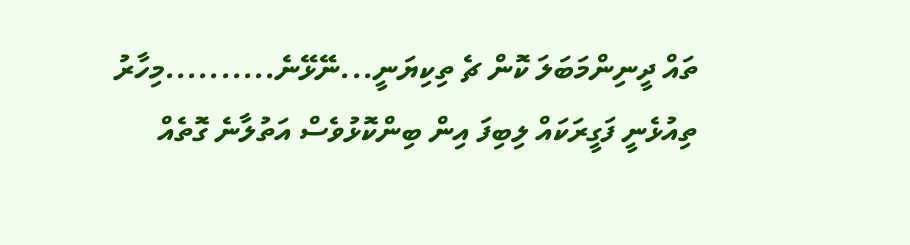ތައް ދީނިންމަބަލަ ކޮން ޗެ ތިކިޔަނީ...ނޭޅޭނެ..........މިހާރު ތިއުޅެނީ ފަގީރަކައް ލިބިފަ އިން ބިންކޮޅުވެސް އަތުލާނެ ގޮތެއް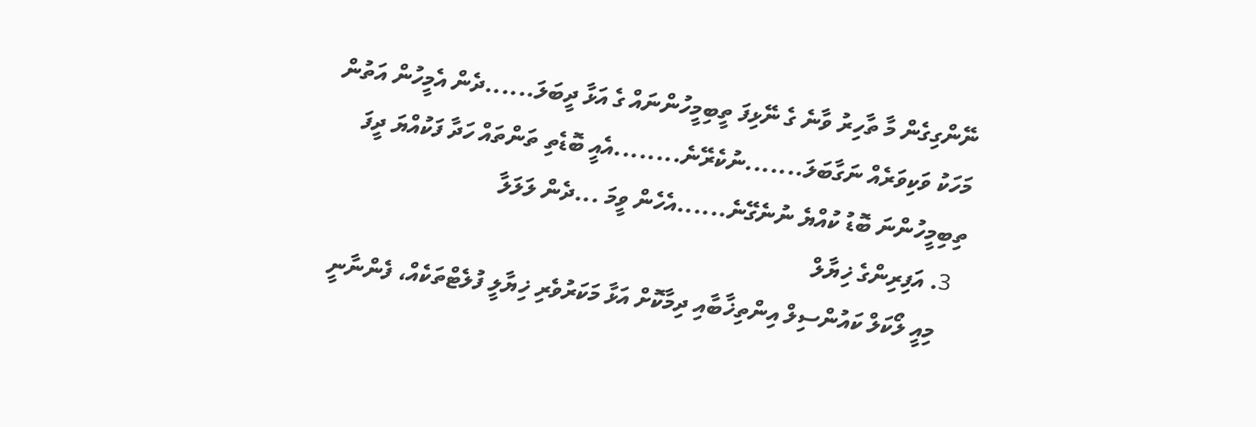ނޭންގިގެން މާ ތާހިރު ވާނެ ގެ ނޭޅިފަ ތީބިމީހުންނައް ގެ އަޅާ ދީބަލަ......ދެން އެމީހުން އަތުން މަހަކު ވަކިވަރެއް ނަގާބަލަ.......ނުކެރޭނެ........އެއީ ބޮޑެތި ތަންތައް ހަދާ ފަކުއްޔަ ދީފަ ތިބިމީހުންނަ ބޮޑު ކުއްޔެ ނުނެގޭނެ......އެހެން ވީމަ ...ދެން ލަލަލާ
  3. އަފިރިންގެ ޚިޔާލް
    މިއީ ލޯކަލް ކައުންސިލް އިންތިޚާބާއި ދިމާކޮށް އަޅާ މަކަރުވެރި ޚިޔާލީ ފުލެޓްތަކެއް، ފެންނާނީ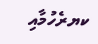ކޔރެހުމާއި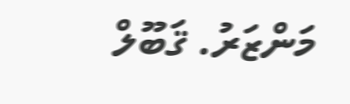މަންޒަރު. ޤަބޫލް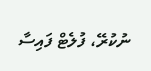ނުކުރޭ، ފުލެޓް ފައިސާ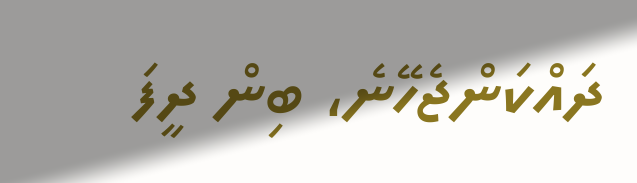ދައްކަންޖެހޭނެ، ބިން ދީފަ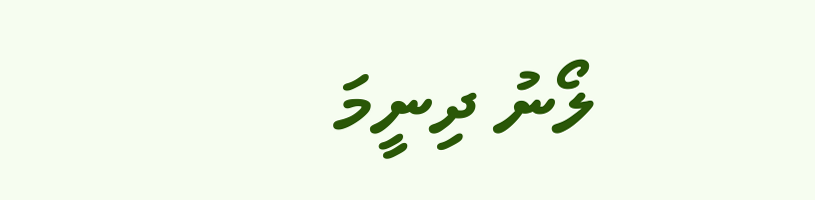ލޯނު ދިނީމަ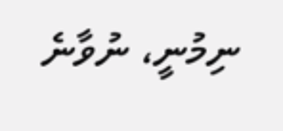ނިމުނީ، ނުވާނެ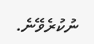ނުކުރެވޭނެ.